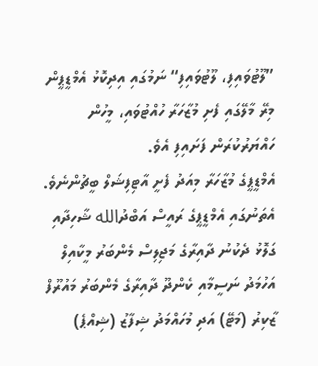”ލޫޓުވައިފި، ލޫޓުވައިފި“ ނަމުގައި އިދިކޮޅު އެމްޑީޕީން މިރޭ މާލޭގައި ފެށި މުޒާހަރާ ހުއްޓުވައި، މީހުން ހައްޔަރުކުރަން ފަށައިފި އެވެ.
އެމްޑީޕީގެ މުޒާހަރާ މިއަދު ފެށީ އާޓިފިޝަލް ބީޗުންނެވެ. އެތަނުގައި އެމްޑީޕީގެ ރައީސް އަބްދުالله ޝާހިދާއި ގަލޮޅު ދެކުނު ދާއިރާގެ މަޖިލިސް މެންބަރު މީކާއިލް އަހުމަދު ނަސީމާއި ކެންދޫ ދާއިރާގެ މެންބަރު މައުރޫފް ޒާކިރު (މަޓޭ) އަދި މުހައްމަދު ޝިފާޒު (ޝިއްޕެ)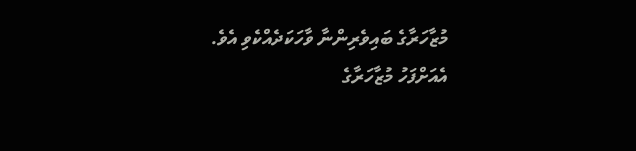މުޒާހަރާގެ ބައިވެރިންނާ ވާހަކަދެއްކެވި އެވެ.
އެއަށްފަހު މުޒާހަރާގެ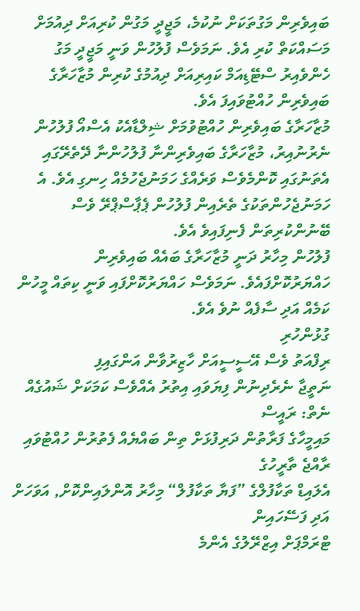ބައިވެރިން މަގުތަކަށް ނުކުމެ، މަޖީދީ މަގުން ކުރިއަށް ދިއުމަށް މަސައްކަތް ކުރި އެވެ. ނަމަވެސް ފުލުހުން ވަނީ މަޖީދީ މަގު ހެންވެއިރު ސްޓޭޑިއަމް ކައިރިއަށް ދިއުމުގެ ކުރިން މުޒާހަރާގެ ބައިވެރިން ހުއްޓުވައިފަ އެވެ.
މުޒާހަރާގެ ބައިވެރިން ހުއްޓުވުމަށް ޝިލްޑާއެކު އެސްއޯ ފުލުހުން ނެރުނުއިރު، މުޒާހަރާގެ ބައިވެރިންނާ ފުލުހުންނާ ދޭތެރޭގައި އެތަނުގައި ކޮންމެވެސް ވަރެއްގެ ހަމަނުޖެހުމެއް ހިނގި އެވެ. އެ ހަމަނުޖެހުންތަކުގެ ތެރެއިން ފުލުހުން ޕެޕާސްޕްރޭ ވެސް ބޭނުންކުރިތަން ފެނިފައިވެ އެވެ.
ފުލުހުން މިހާރު ދަނީ މުޒާހަރާގެ ބައެއް ބައިވެރިން ހައްޔަރުކޮށްފައެވެ. ނަމަވެސް ހައްޔަރުކޮށްފައި ވަނީ ކިތައް މީހުން ކަމެއް އަދި ސާފެއް ނުވެ އެވެ.
ގުޅުންހުރި
ރިފްއަތު ވެސް އޭސީސީއަށް ހާޒިރުވާން އަންގައިފި
ނަތީޖާ ނެރެދިނުން ފިޔަވައި އިތުރު އެއްވެސް ކަމަކަށް ޝައުގެއް ނެތް: ރައީސް
މައިމީހާގެ ފަރާތުން ދަރިފުޅަށް ތިން ބައްޔެއް ފެތުރުން ހުއްޓުވައި ރާއްޖެ ތާރީހުގެ
އެލައިޑް ތަކާފުލްގެ ”ފަޔާ ތަކާފުލް“ މިހާރު އޮންލައިންކޮށް, އަވަހަށް އަދި ފަސޭހައިން
ޓްރަމްޕަށް އިޒްރޭލުގެ އެންމެ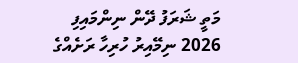މަތީ ޝަރަފު ދޭން ނިންމައިފި
2026 ނިމޭއިރު ހުރިހާ ރަށެއްގެ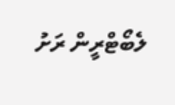ލެބޯޓްރީން ރަށު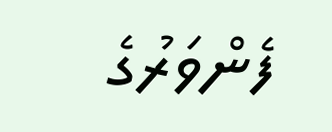ފެންވަރުގެ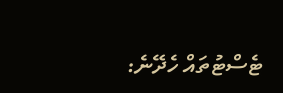ޓެސްޓުތައް ހެދޭނެ: